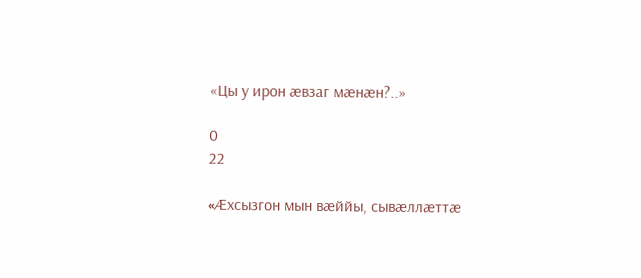«Цы у ирон æвзаг мæнæн?..»

0
22

«Æхсызгон мын вæййы, сывæллæттæ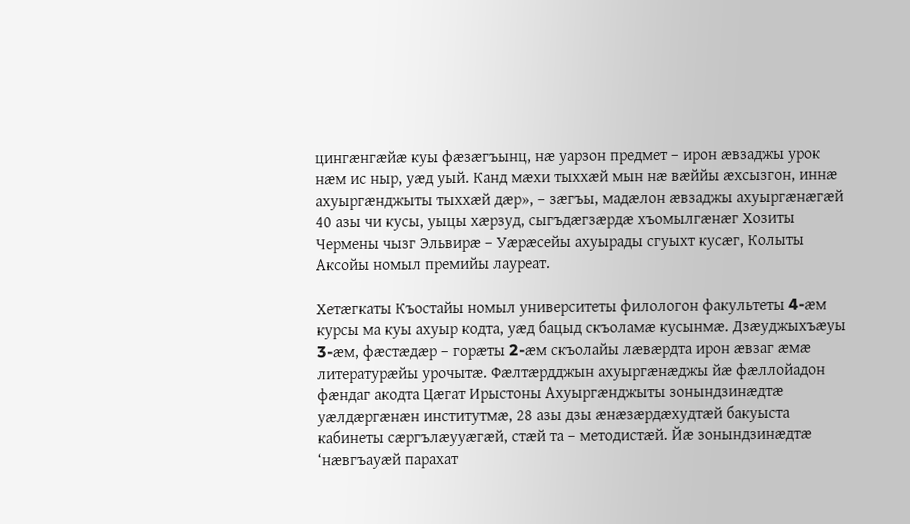цингæнгæйæ куы фæзæгъынц, нæ уарзон предмет – ирон æвзаджы урок нæм ис ныр, уæд уый. Канд мæхи тыххæй мын нæ вæййы æхсызгон, иннæ ахуыргæнджыты тыххæй дæр», – зæгъы, мадæлон æвзаджы ахуыргæнæгæй 40 азы чи кусы, уыцы хæрзуд, сыгъдæгзæрдæ хъомылгæнæг Хозиты Чермены чызг Эльвирæ – Уæрæсейы ахуырады сгуыхт кусæг, Колыты Аксойы номыл премийы лауреат.

Хетæгкаты Къостайы номыл университеты филологон факультеты 4-æм курсы ма куы ахуыр кодта, уæд бацыд скъоламæ кусынмæ. Дзæуджыхъæуы 3-æм, фæстæдæр – горæты 2-æм скъолайы лæвæрдта ирон æвзаг æмæ литературæйы урочытæ. Фæлтæрдджын ахуыргæнæджы йæ фæллойадон фæндаг акодта Цæгат Ирыстоны Ахуыргæнджыты зонындзинæдтæ уæлдæргæнæн институтмæ, 28 азы дзы æнæзæрдæхудтæй бакуыста кабинеты сæргълæууæгæй, стæй та – методистæй. Йæ зонындзинæдтæ ‘нæвгъауæй парахат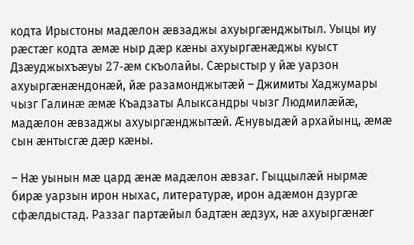кодта Ирыстоны мадæлон æвзаджы ахуыргæнджытыл. Уыцы иу рæстæг кодта æмæ ныр дæр кæны ахуыргæнæджы куыст Дзæуджыхъæуы 27-æм скъолайы. Сæрыстыр у йæ уарзон ахуыргæнæндонæй, йæ разамонджытæй – Джимиты Хаджумары чызг Галинæ æмæ Къадзаты Алыксандры чызг Людмилæйæ, мадæлон æвзаджы ахуыргæнджытæй. Æнувыдæй архайынц, æмæ сын æнтысгæ дæр кæны.

– Нæ уынын мæ цард æнæ мадæлон æвзаг. Гыццылæй нырмæ бирæ уарзын ирон ныхас, литературæ, ирон адæмон дзургæ сфæлдыстад. Раззаг партæйыл бадтæн æдзух, нæ ахуыргæнæг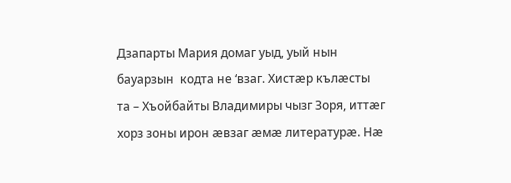Дзапарты Мария домаг уыд, уый нын бауарзын  кодта не ‘взаг. Хистæр кълæсты та – Хъойбайты Владимиры чызг Зоря, иттæг хорз зоны ирон æвзаг æмæ литературæ. Нæ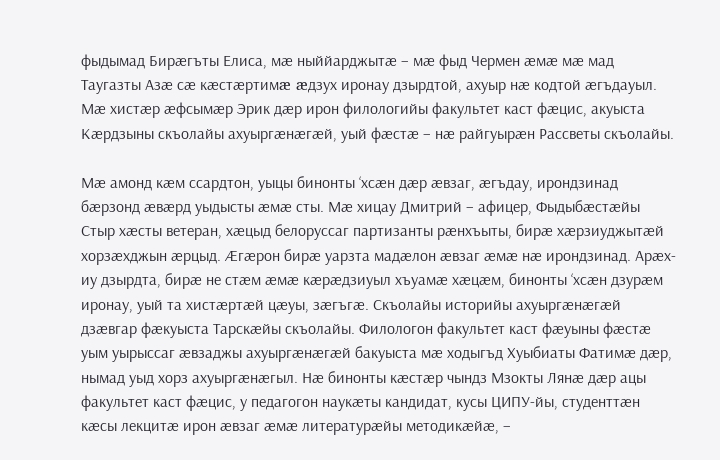фыдымад Бирæгъты Елиса, мæ ныййарджытæ – мæ фыд Чермен æмæ мæ мад Таугазты Азæ сæ кæстæртимæ æдзух иронау дзырдтой, ахуыр нæ кодтой æгъдауыл. Мæ хистæр æфсымæр Эрик дæр ирон филологийы факультет каст фæцис, акуыста Кæрдзыны скъолайы ахуыргæнæгæй, уый фæстæ – нæ райгуырæн Рассветы скъолайы.

Мæ амонд кæм ссардтон, уыцы бинонты ‘хсæн дæр æвзаг, æгъдау, ирондзинад бæрзонд æвæрд уыдысты æмæ сты. Мæ хицау Дмитрий – афицер, Фыдыбæстæйы Стыр хæсты ветеран, хæцыд белоруссаг партизанты рæнхъыты, бирæ хæрзиуджытæй хорзæхджын æрцыд. Æгæрон бирæ уарзта мадæлон æвзаг æмæ нæ ирондзинад. Арæх-иу дзырдта, бирæ не стæм æмæ кæрæдзиуыл хъуамæ хæцæм, бинонты ‘хсæн дзурæм иронау, уый та хистæртæй цæуы, зæгъгæ. Скъолайы историйы ахуыргæнæгæй дзæвгар фæкуыста Тарскæйы скъолайы. Филологон факультет каст фæуыны фæстæ уым уырыссаг æвзаджы ахуыргæнæгæй бакуыста мæ ходыгъд Хуыбиаты Фатимæ дæр, нымад уыд хорз ахуыргæнæгыл. Нæ бинонты кæстæр чындз Мзокты Лянæ дæр ацы факультет каст фæцис, у педагогон наукæты кандидат, кусы ЦИПУ-йы, студенттæн кæсы лекцитæ ирон æвзаг æмæ литературæйы методикæйæ, –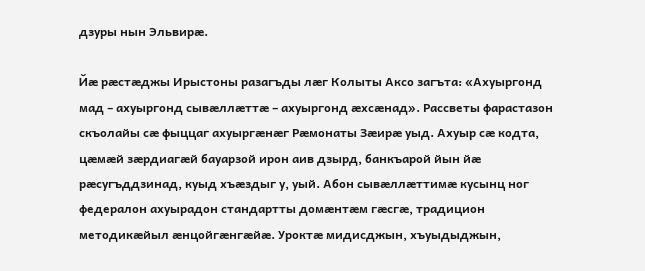дзуры нын Эльвирæ.

Йæ рæстæджы Ирыстоны разагъды лæг Колыты Аксо загъта: «Ахуыргонд мад – ахуыргонд сывæллæттæ – ахуыргонд æхсæнад». Рассветы фарастазон скъолайы сæ фыццаг ахуыргæнæг Рæмонаты Зæирæ уыд. Ахуыр сæ кодта, цæмæй зæрдиагæй бауарзой ирон аив дзырд, банкъарой йын йæ рæсугъддзинад, куыд хъæздыг у, уый. Абон сывæллæттимæ кусынц ног федералон ахуырадон стандартты домæнтæм гæсгæ, традицион методикæйыл æнцойгæнгæйæ. Уроктæ мидисджын, хъуыдыджын,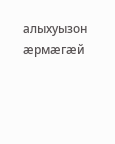алыхуызон æрмæгæй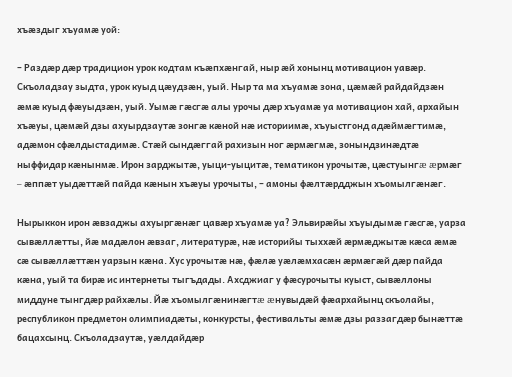хъæздыг хъуамæ уой:

– Раздæр дæр традицион урок кодтам къæпхæнгай, ныр æй хонынц мотивацион уавæр. Скъоладзау зыдта, урок куыд цæудзæн, уый. Ныр та ма хъуамæ зона, цæмæй райдайдзæн æмæ куыд фæуыдзæн, уый. Уымæ гæсгæ алы урочы дæр хъуамæ уа мотивацион хай, архайын хъæуы, цæмæй дзы ахуырдзаутæ зонгæ кæной нæ историимæ, хъуыстгонд адæймæгтимæ, адæмон сфæлдыстадимæ. Стæй сындæггай рахизын ног æрмæгмæ, зонындзинæдтæ ныффидар кæнынмæ. Ирон зарджытæ, уыци-уыцитæ, тематикон урочытæ, цæстуынгæ æрмæг – æппæт уыдæттæй пайда кæнын хъæуы урочыты, – амоны фæлтæрдджын хъомылгæнæг.

Нырыккон ирон æвзаджы ахуыргæнæг цавæр хъуамæ уа? Эльвирæйы хъуыдымæ гæсгæ, уарза сывæллæтты, йæ мадæлон æвзаг, литературæ, нæ историйы тыххæй æрмæджытæ кæса æмæ сæ сывæллæттæн уарзын кæна. Хус урочытæ нæ, фæлæ уæлæмхасæн æрмæгæй дæр пайда кæна, уый та бирæ ис интернеты тыгъдады. Ахсджиаг у фæсурочыты куыст, сывæллоны миддуне тынгдæр райхæлы. Йæ хъомылгæнинæгтæ æнувыдæй фæархайынц скъолайы, республикон предметон олимпиадæты, конкурсты, фестивальты æмæ дзы раззагдæр бынæттæ бацахсынц. Скъоладзаутæ, уæлдайдæр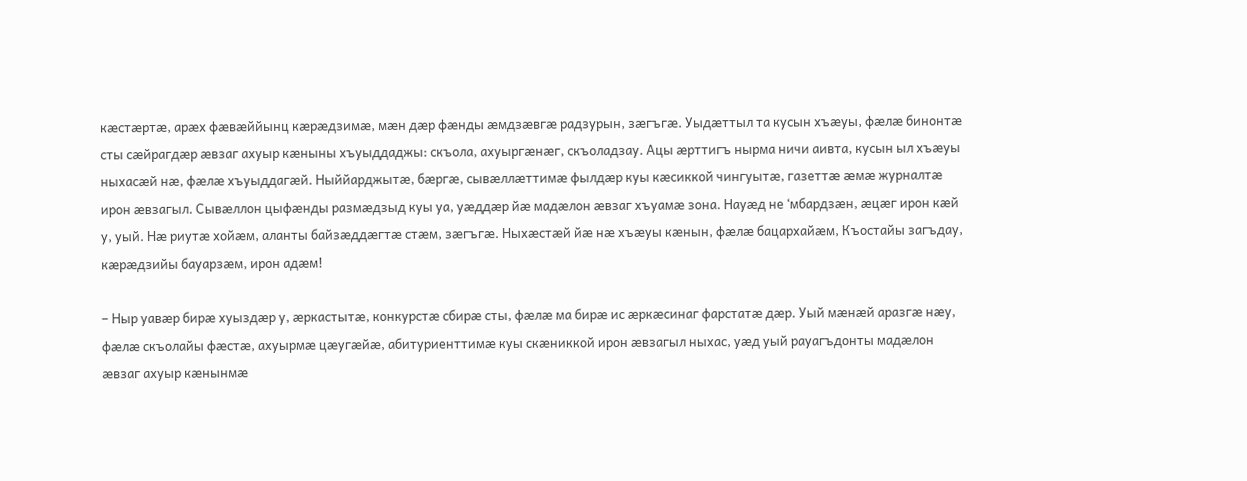кæстæртæ, арæх фæвæййынц кæрæдзимæ, мæн дæр фæнды æмдзæвгæ радзурын, зæгъгæ. Уыдæттыл та кусын хъæуы, фæлæ бинонтæ сты сæйрагдæр æвзаг ахуыр кæныны хъуыддаджы: скъола, ахуыргæнæг, скъоладзау. Ацы æрттигъ нырма ничи аивта, кусын ыл хъæуы ныхасæй нæ, фæлæ хъуыддагæй. Ныййарджытæ, бæргæ, сывæллæттимæ фылдæр куы кæсиккой чингуытæ, газеттæ æмæ журналтæ ирон æвзагыл. Сывæллон цыфæнды размæдзыд куы уа, уæддæр йæ мадæлон æвзаг хъуамæ зона. Науæд не ‘мбардзæн, æцæг ирон кæй у, уый. Нæ риутæ хойæм, аланты байзæддæгтæ стæм, зæгъгæ. Ныхæстæй йæ нæ хъæуы кæнын, фæлæ бацархайæм, Къостайы загъдау, кæрæдзийы бауарзæм, ирон адæм!

– Ныр уавæр бирæ хуыздæр у, æркастытæ, конкурстæ сбирæ сты, фæлæ ма бирæ ис æркæсинаг фарстатæ дæр. Уый мæнæй аразгæ нæу, фæлæ скъолайы фæстæ, ахуырмæ цæугæйæ, абитуриенттимæ куы скæниккой ирон æвзагыл ныхас, уæд уый рауагъдонты мадæлон æвзаг ахуыр кæнынмæ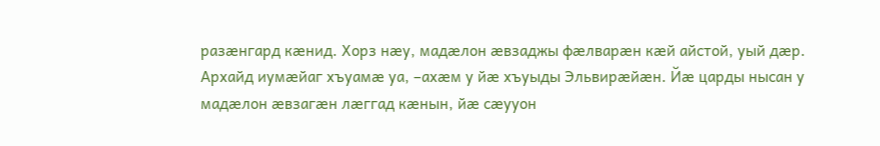разæнгард кæнид. Хорз нæу, мадæлон æвзаджы фæлварæн кæй айстой, уый дæр. Архайд иумæйаг хъуамæ уа, –ахæм у йæ хъуыды Эльвирæйæн. Йæ царды нысан у мадæлон æвзагæн лæггад кæнын, йæ сæууон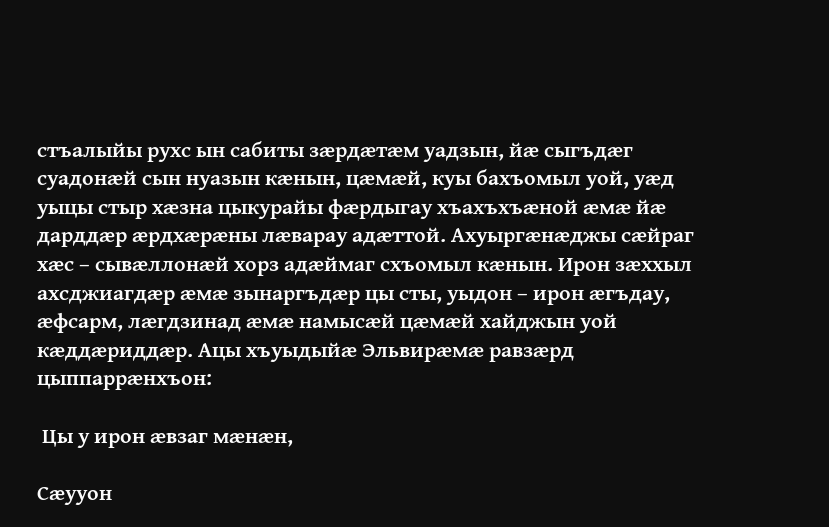стъалыйы рухс ын сабиты зæрдæтæм уадзын, йæ сыгъдæг суадонæй сын нуазын кæнын, цæмæй, куы бахъомыл уой, уæд уыцы стыр хæзна цыкурайы фæрдыгау хъахъхъæной æмæ йæ дарддæр æрдхæрæны лæварау адæттой. Ахуыргæнæджы сæйраг хæс – сывæллонæй хорз адæймаг схъомыл кæнын. Ирон зæххыл ахсджиагдæр æмæ зынаргъдæр цы сты, уыдон – ирон æгъдау, æфсарм, лæгдзинад æмæ намысæй цæмæй хайджын уой кæддæриддæр. Ацы хъуыдыйæ Эльвирæмæ равзæрд цыппаррæнхъон:

 Цы у ирон æвзаг мæнæн,

Сæууон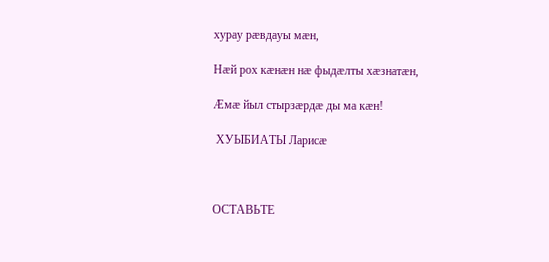хурау рæвдауы мæн,

Нæй рох кæнæн нæ фыдæлты хæзнатæн,

Æмæ йыл стырзæрдæ ды ма кæн!

 ХУЫБИАТЫ Ларисæ



ОСТАВЬТЕ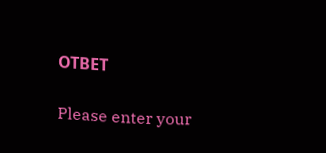ОТВЕТ

Please enter your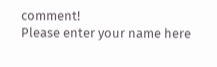comment!
Please enter your name here